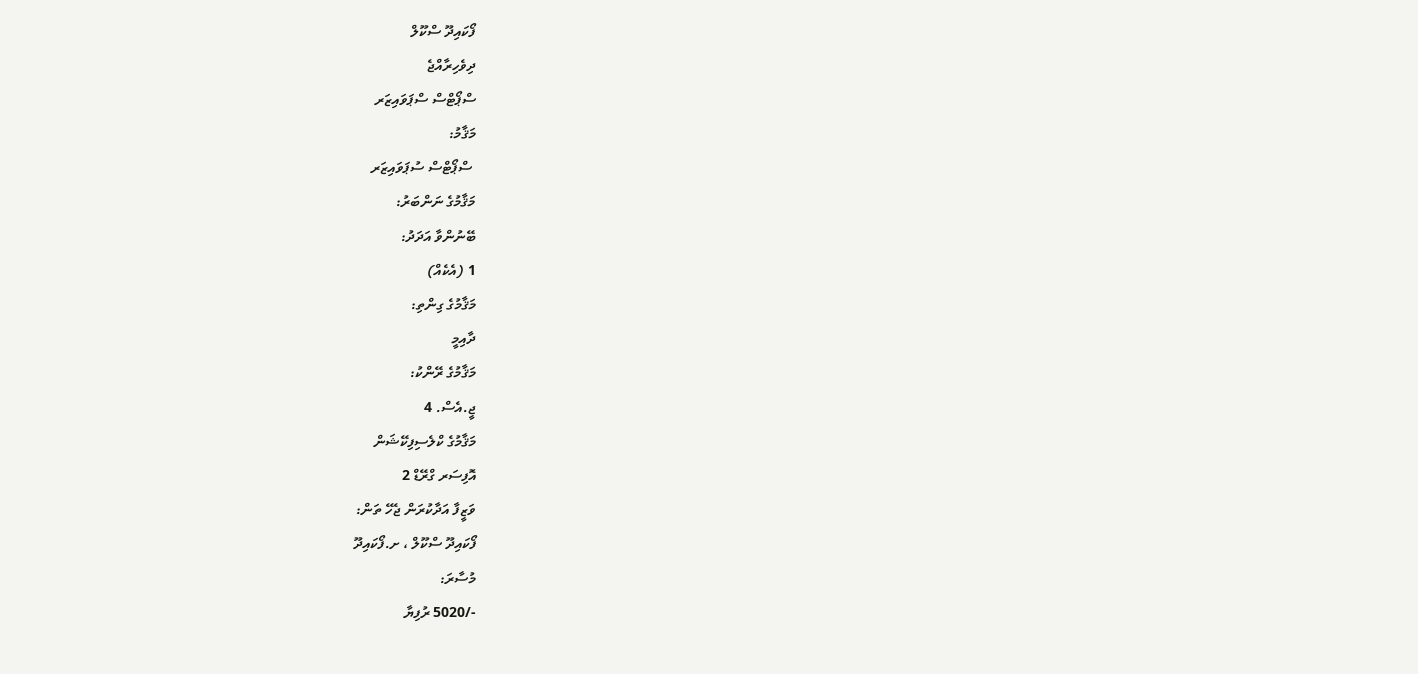ފޯކައިދޫ ސްކޫލް
ދިވެހިރާއްޖެ
ސްޕޯޓްސް ސްޕަވައިޒަރ
މަޤާމު:
 ސްޕޯޓްސް ސުޕަވައިޒަރ
މަޤާމުގެ ނަންބަރު:
ބޭނުންވާ އަދަދު:
1 (އެކެއް)
މަޤާމުގެ ގިންތި:
ދާއިމީ
މަޤާމުގެ ރޭންކު:
ޖީ.އެސް. 4
މަޤާމުގެ ކްލެސިފިކޭޝަން
އޮފިސަރ ގްރޭޑް 2
ވަޒީފާ އަދާކުރަން ޖެހޭ ތަން:
ފޯކައިދޫ ސްކޫލް ، ށ.ފޯކައިދޫ
މުސާރަ:
-/5020 ރުފިޔާ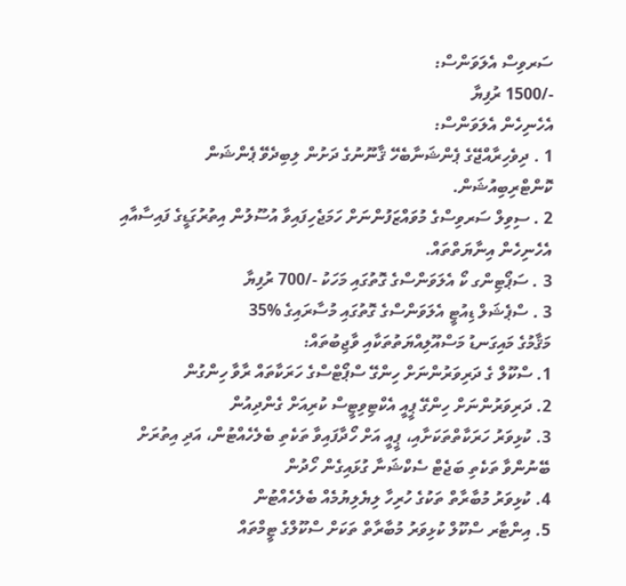ސަރވިސް އެލަވަންސް:
-/1500 ރުފިޔާ
އެހެނިހެން އެލަވަންސް:
1 . ދިވެހިރާއްޖޭގެ ޕެންޝަނާބެހޭ ޤާނޫނުގެ ދަށުން ލިބިދެވޭ ޕެންޝަން ކޮންޓްރިބިއުޝަން.
2 . ސިވިލް ސަރވިސްގެ މުވައްޒަފުންނަށް ހަމަޖެހިފައިވާ އުސޫލުން އިތުރުގަޑީގެ ފައިސާއާއި އެހެނިހެން އިނާޔަތްތައް.
3 . ސަޕޯޓިންގ ކޯ އެލަވަންސްގެ ގޮތުގައި މަހަކު -/700 ރުފިޔާ
3 . ސްޕެޝަލް ޑިއުޓީ އެލަވަންސްގެ ގޮތުގައި މުސާރައިގެ %35
މަޤާމުގެ މައިގަނޑު މަސްއޫލިއްޔަތުތަކާއި ވާޖިބުތައް:
1. ސްކޫލް ގެ ދަރިވަރުންނަށް ހިންގޭ ސްޕޯޓްސްގެ ހަރަކާތައް ރާވާ ހިންގުން
2. ދަރިވަރުންނަށް ހިންގޭ ޕީއީ އެކްޓިވިޓީސް ކުރިއަށް ގެންދިއުން
3. ކުޅިވަރު ހަރަކާތްތަކަށާއި، ޕީއީ އަށް ހޯދާފައިވާ ތަކެތި ބެލެހެއްޓުން، އަދި އިތުރަށް ބޭނުންވާ ތަކެތި ބަޖެޓް ސެކްޝަނާ ގުޅައިގެން ހޯދުން
4. ކުޅިވަރު މުބާރާތް ތަކުގެ ހުރިހާ ލިޔެލިޔުމެއް ބެލެހެއްޓުން
5. އިންޓާރ ސްކޫލް ކުޅިވަރު މުބާރާތް ތަކަށް ސްކޫލްގެ ޓީމްތައް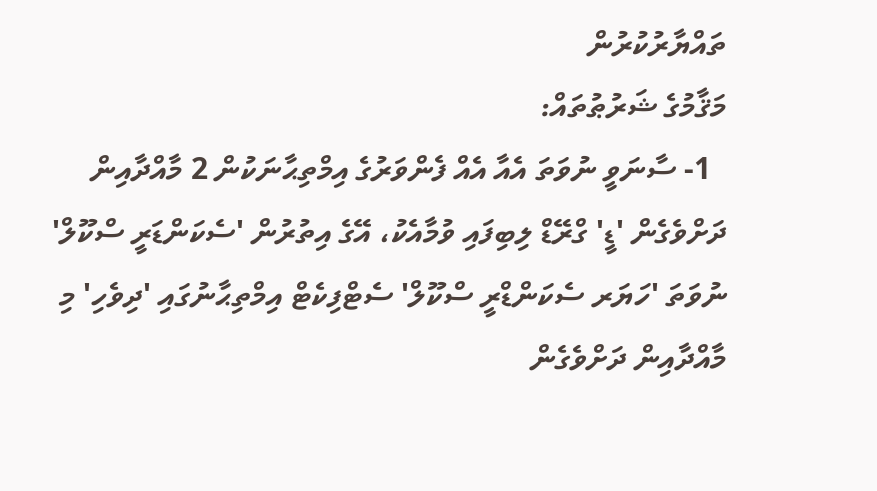ތައްޔާރުކުރުން
މަޤާމުގެ ޝަރުޠުތައް:
  1- ސާނަވީ ނުވަތަ އެއާ އެއް ފެންވަރުގެ އިމްތިޙާނަކުން 2 މާއްދާއިން ދަށްވެގެން 'ޑީ' ގްރޭޑް ލިބިފައި ވުމާއެކު، އޭގެ އިތުރުން 'ސެކަންޑަރީ ސްކޫލް' ނުވަތަ 'ހަޔަރ ސެކަންޑްރީ ސްކޫލް' ސެޓްފިކެޓް އިމްތިޙާނުގައި 'ދިވެހި' މި މާއްދާއިން ދަށްވެގެން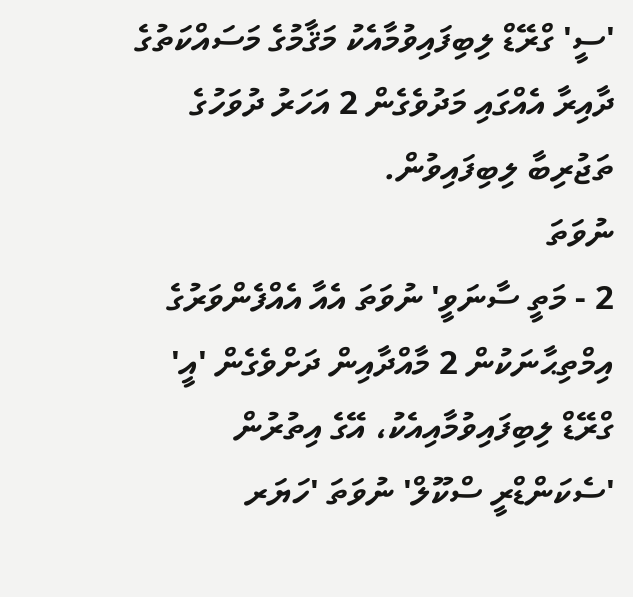'ސީ' ގްރޭޑް ލިބިފައިވުމާއެކު މަޤާމުގެ މަސައްކަތުގެ ދާއިރާ އެއްގައި މަދުވެގެން 2 އަހަރު ދުވަހުގެ ތަޖުރިބާ ލިބިފައިވުން.
ނުވަތަ
2 - މަތީ ސާނަވީ' ނުވަތަ އެއާ އެއްފެންވަރުގެ އިމްތިޙާނަކުން 2 މާއްދާއިން ދަށްވެގެން 'އީ' ގްރޭޑް ލިބިފައިވުމާއިއެކު، އޭގެ އިތުރުން 'ސެކަންޑްރީ ސްކޫލް' ނުވަތަ 'ހަޔަރ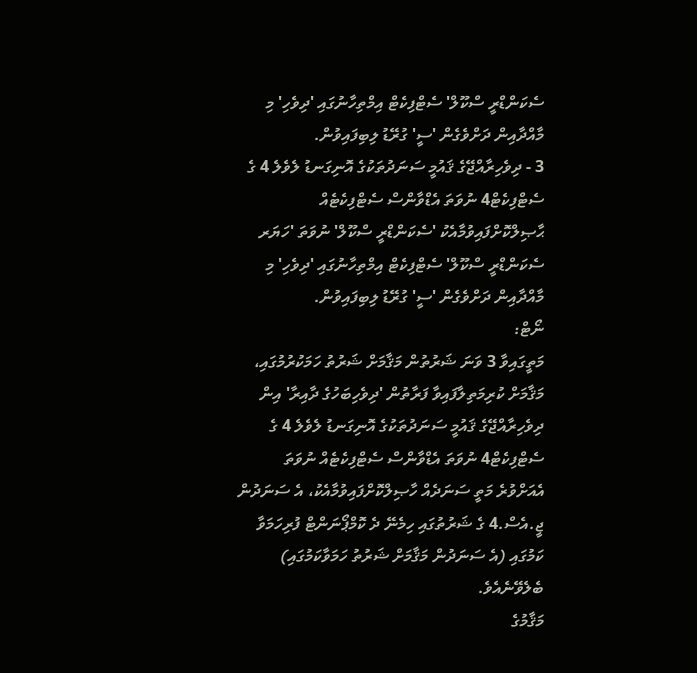ސެކަންޑްރީ ސްކޫލް' ސެޓްފިކެޓް އިމްތިހާނުގައި 'ދިވެހި' މި މާއްދާއިން ދަށްވެގެން 'ސީ' ގުރޭޑު ލިބިފައިވުން.
3 - ދިވެހިރާއްޖޭގެ ޤައުމީ ސަނަދުތަކުގެ އޮނިގަނޑު ލެވެލެ 4 ގެ ސެޓްފިކެޓް4 ނުވަތަ އެޑްވާންސް ސެޓްފިކެޓެއް ޙާޞިލްކޮށްފައިވުމާއެކު 'ސެކަންޑްރީ ސްކޫލް' ނުވަތަ 'ހަޔަރ ސެކަންޑްރީ ސްކޫލް' ސެޓްފިކެޓް އިމްތިހާނުގައި 'ދިވެހި' މި މާއްދާއިން ދަށްވެގެން 'ސީ' ގުރޭޑު ލިބިފައިވުން.
ނޯޓް:
މަތީގައިވާ 3 ވަނަ ޝަރުތުން މަޤާމަށް ޝަރުތު ހަމަކުރުމުގައި، މަޤާމަށް ކުރިމަތިލާފައިވާ ފަރާތުން 'ދިވެހިބަހުގެ ދާއިރާ' އިން ދިވެހިރާއްޖޭގެ ޤައުމީ ސަނަދުތަކުގެ އޮނިގަނޑު ލެވެލެ 4 ގެ ސެޓްފިކެޓް4 ނުވަތަ އެޑްވާންސް ސެޓްފިކެޓެއް ނުވަތަ އެއަށްވުރެ މަތީ ސަނަދެއް ހާޞިލްކޮށްފައިވުމާއެކު، އެ ސަނަދުން ޖީ.އެސް.4 ގެ ޝަރުތުގައި ހިމެނޭ ދެ ކޮމްޕޯނަންޓް ފުރިހަމަވާ ކަމުގައި (އެ ސަނަދުން މަޤާމަށް ޝަރުތު ހަމަވާކަމުގައި) ބެލެވޭނެއެވެ.
މަޤާމުގެ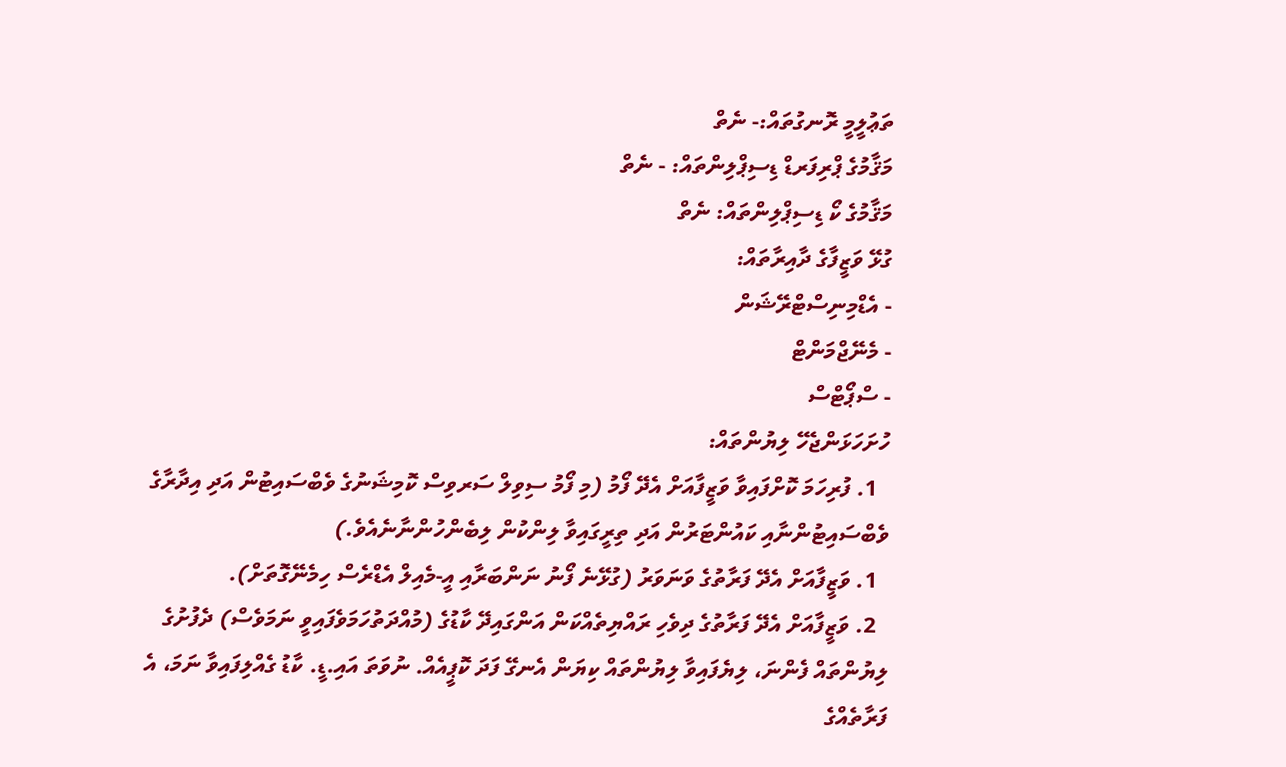ތަޢުލީމީ ރޮނގުތައް:- ނެތް
މަޤާމުގެ ޕްރިފަރޑް ޑިސިޕްލިންތައް: - ނެތް
މަޤާމުގެ ކޯ ޑިސިޕްލިންތައް: ނެތް
ގުޅޭ ވަޒީފާގެ ދާއިރާތައް:
- އެޑްމިނިސްޓްރޭޝަން
- މެނޭޖްމަންޓް
- ސްޕޯޓްސް
ހުށަހަޅަންޖެހޭ ލިޔުންތައް:
  1. ފުރިހަމަ ކޮށްފައިވާ ވަޒީފާއަށް އެދޭ ފޯމު (މި ފޯމު ސިވިލް ސަރވިސް ކޮމިޝަނުގެ ވެބްސައިޓުން އަދި އިދާރާގެ ވެބްސައިޓުންނާއި ކައުންޓަރުން އަދި ތިރީގައިވާ ލިންކުން ލިބެންހުންނާނެއެވެ.)
  1. ވަޒީފާއަށް އެދޭ ފަރާތުގެ ވަނަވަރު (ގުޅޭނެ ފޯނު ނަންބަރާއި އީ-މެއިލް އެޑްރެސް ހިމެނޭގޮތަށް).
  2. ވަޒީފާއަށް އެދޭ ފަރާތުގެ ދިވެހި ރައްޔިތެއްކަން އަންގައިދޭ ކާޑުގެ (މުއްދަތުހަމަވެފައިވީ ނަމަވެސް) ދެފުށުގެ ލިޔުންތައް ފެންނަ، ލިޔެފައިވާ ލިޔުންތައް ކިޔަން އެނގޭ ފަދަ ކޮޕީއެއް. ނުވަތަ އައި.ޑީ. ކާޑު ގެއްލިފައިވާ ނަމަ، އެ ފަރާތެއްގެ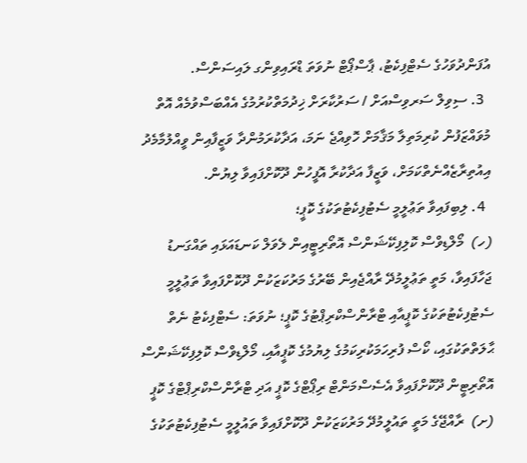އުފަންދުވަހުގެ ސެޓްފިކެޓު، ޕާސްޕޯޓް ނުވަތަ ޑްރައިވިންގ ލައިސަންސް.
  3. ސިވިލް ސަރވިސްއަށް / ސަރުކާރަށް ޚިދުމަތްކުރުމުގެ އެއްބަސްވުމެއް އޮތް މުވައްޒަފުން ކުރިމަތިލާ މަޤާމަށް ހޮވިއްޖެ ނަމަ، އަދާކުރަމުންދާ ވަޒީފާއިން ވީއްލުމާމެދު އިއުތިރާޒެއްނެތްކަމަށް، ވަޒީފާ އަދާކުރާ އޮފީހުން ދޫކޮށްފައިވާ ލިޔުން.
  4. ލިބިފައިވާ ތަޢުލީމީ ސެޓުފިކެޓުތަކުގެ ކޮޕީ؛
(ހ)  މޯލްޑިވްސް ކޮލިފިކޭޝަންސް އޮތޯރިޓީއިން ލެވަލް ކަނޑައަޅައި ތައްގަނޑު ޖަހާފައިވާ، މަތީ ތަޢުލީމުދޭ ރާއްޖެއިން ބޭރުގެ މަރުކަޒަކުން ދޫކޮށްފައިވާ ތަޢުލީމީ ސެޓުފިކެޓުތަކުގެ ކޮޕީއާއި ޓްރާންސްކްރިޕްޓުގެ ކޮޕީ؛ ނުވަތަ: ސެޓްފިކެޓު ނެތް ޙާލަތްތަކުގައި، ކޯސް ފުރިހަމަކުރިކަމުގެ ލިޔުމުގެ ކޮޕީއާއި، މޯލްޑިވްސް ކޮލިފިކޭޝަންސް އޮތޯރިޓީން ދޫކޮށްފައިވާ އެސެސްމަންޓް ރިޕޯޓްގެ ކޮޕީ އަދި ޓްރާންސްކްރިޕްޓްގެ ކޮޕީ
(ށ)  ރާއްޖޭގެ މަތީ ތައުލީމުދޭ މަރުކަޒަކުން ދޫކޮށްފައިވާ ތައުލީމީ ސެޓުފިކެޓުތަކުގެ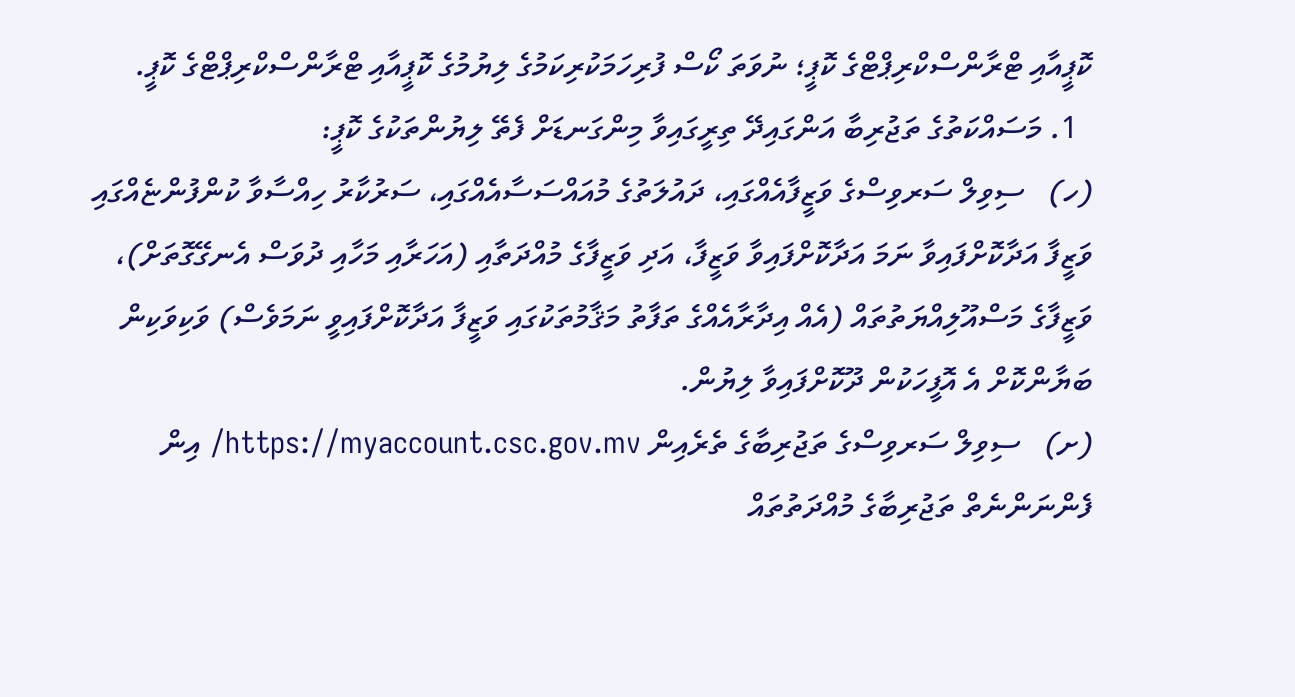ކޮޕީއާއި ޓްރާންސްކްރިޕްޓްގެ ކޮޕީ؛ ނުވަތަ ކޯސް ފުރިހަމަކުރިކަމުގެ ލިޔުމުގެ ކޮޕީއާއި ޓްރާންސްކްރިޕްޓްގެ ކޮޕީ.
  1. މަސައްކަތުގެ ތަޖުރިބާ އަންގައިދޭ ތިރީގައިވާ މިންގަނޑަށް ފެތޭ ލިޔުންތަކުގެ ކޮޕީ:
(ހ)   ސިވިލް ސަރވިސްގެ ވަޒީފާއެއްގައި، ދައުލަތުގެ މުއައްސަސާއެއްގައި، ސަރުކާރު ހިއްސާވާ ކުންފުންޏެއްގައި ވަޒީފާ އަދާކޮށްފައިވާ ނަމަ އަދާކޮށްފައިވާ ވަޒީފާ، އަދި ވަޒީފާގެ މުއްދަތާއި (އަހަރާއި މަހާއި ދުވަސް އެނގޭގޮތަށް)، ވަޒީފާގެ މަސްއޫލިއްޔަތުތައް (އެއް އިދާރާއެއްގެ ތަފާތު މަޤާމުތަކުގައި ވަޒީފާ އަދާކޮށްފައިވީ ނަމަވެސް) ވަކިވަކިން ބަޔާންކޮށް އެ އޮފީހަކުން ދޫކޮށްފައިވާ ލިޔުން.
(ށ)   ސިވިލް ސަރވިސްގެ ތަޖުރިބާގެ ތެރެއިން https://myaccount.csc.gov.mv/ އިން ފެންނަންނެތް ތަޖުރިބާގެ މުއްދަތުތައް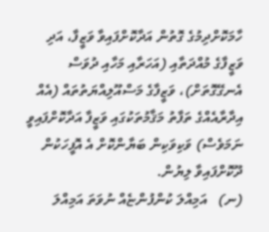ހާމަކޮށްދިމުގެ ގޮތުން އަދާކޮށްފައިވާ ވަޒީފާ، އަދި ވަޒީފާގެ މުއްދަތާއި (އަހަރާއި މަހާއި ދުވަސް އެނގޭގޮތަށް)، ވަޒީފާގެ މަސްއޫލިއްޔަތުތައް (އެއް އިދާރާއެއްގެ ތަފާތު މަޤާމުތަކުގައި ވަޒީފާ އަދާކޮށްފައިވީ ނަމަވެސް) ވަކިވަކިން ބަޔާންކޮށް އެ އޮފީހަކުން ދޫކޮށްފައިވާ ލިޔުން.
(ނ)   އަމިއްލަ ކުންފުންޏެއް ނުވަތަ އަމިއްލަ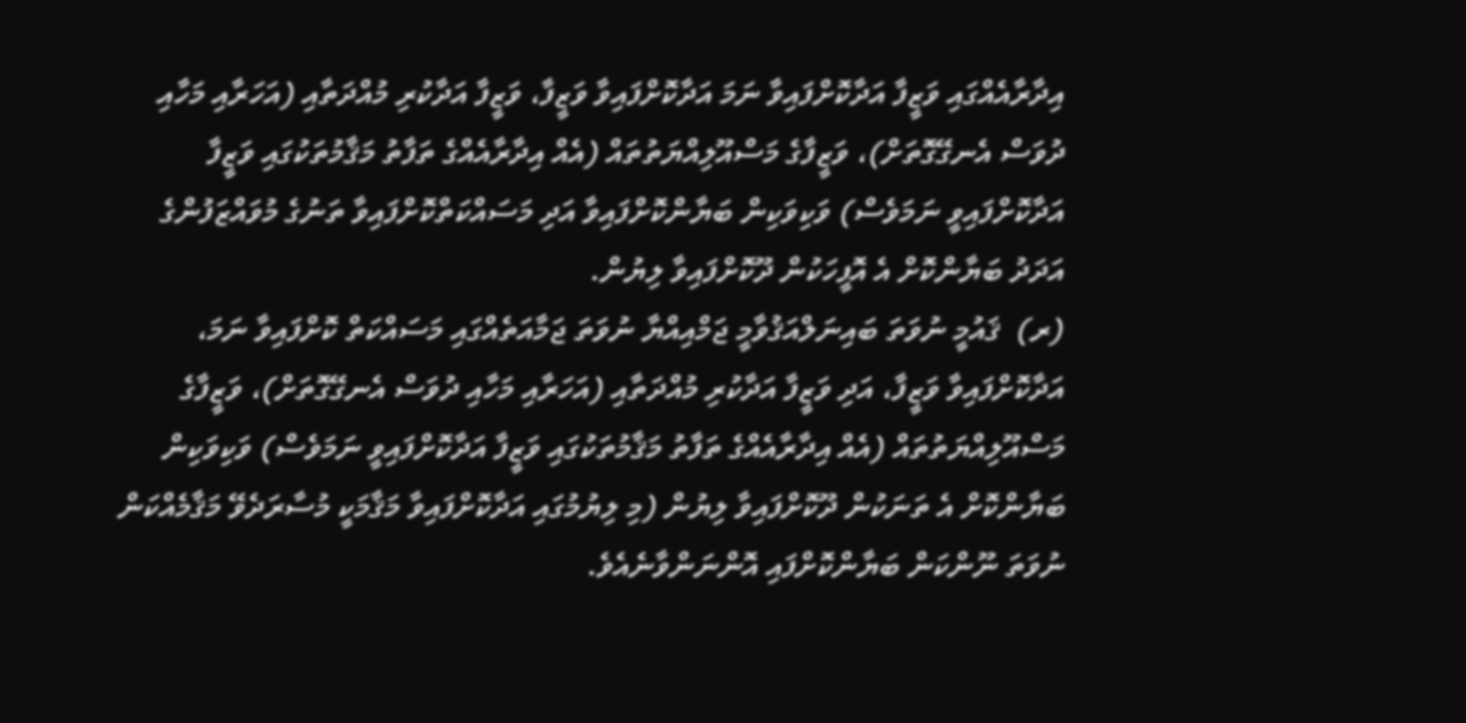އިދާރާއެއްގައި ވަޒީފާ އަދާކޮށްފައިވާ ނަމަ އަދާކޮށްފައިވާ ވަޒީފާ، ވަޒީފާ އަދާކުރި މުއްދަތާއި (އަހަރާއި މަހާއި ދުވަސް އެނގޭގޮތަށް)، ވަޒީފާގެ މަސްއޫލިއްޔަތުތައް (އެއް އިދާރާއެއްގެ ތަފާތު މަޤާމުތަކުގައި ވަޒީފާ އަދާކޮށްފައިވީ ނަމަވެސް) ވަކިވަކިން ބަޔާންކޮށްފައިވާ އަދި މަސައްކަތްކޮށްފައިވާ ތަނުގެ މުވައްޒަފުންގެ އަދަދު ބަޔާންކޮށް އެ އޮފީހަކުން ދޫކޮށްފައިވާ ލިޔުން.
(ރ)  ޤައުމީ ނުވަތަ ބައިނަލްއަޤުވާމީ ޖަމްއިއްޔާ ނުވަތަ ޖަމާއަތެއްގައި މަސައްކަތް ކޮށްފައިވާ ނަމަ، އަދާކޮށްފައިވާ ވަޒީފާ، އަދި ވަޒީފާ އަދާކުރި މުއްދަތާއި (އަހަރާއި މަހާއި ދުވަސް އެނގޭގޮތަށް)، ވަޒީފާގެ މަސްއޫލިއްޔަތުތައް (އެއް އިދާރާއެއްގެ ތަފާތު މަޤާމުތަކުގައި ވަޒީފާ އަދާކޮށްފައިވީ ނަމަވެސް) ވަކިވަކިން ބަޔާންކޮށް އެ ތަނަކުން ދޫކޮށްފައިވާ ލިޔުން (މި ލިޔުމުގައި އަދާކޮށްފައިވާ މަޤާމަކީ މުސާރަދެވޭ މަޤާމެއްކަން ނުވަތަ ނޫންކަން ބަޔާންކޮށްފައި އޮންނަންވާނެއެވެ.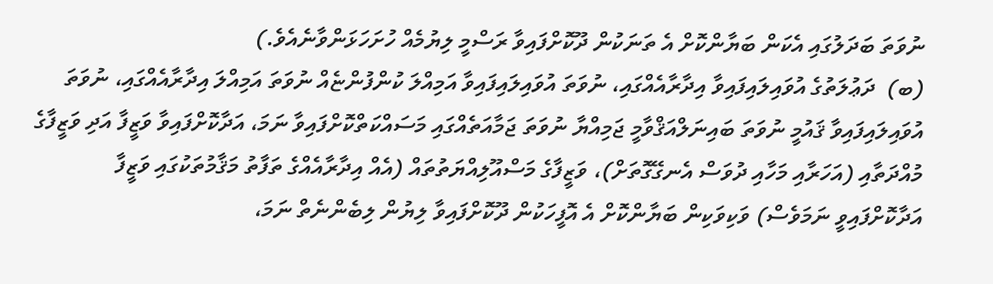ނުވަތަ ބަދަލުގައި އެކަން ބަޔާންކޮށް އެ ތަނަކުން ދޫކޮށްފައިވާ ރަސްމީ ލިޔުމެއް ހުށަހަޅަންވާނެއެވެ.)
(ބ)  ދަޢުލަތުގެ އުވައިލައިފައިވާ އިދާރާއެއްގައި، ނުވަތަ އުވައިލައިފައިވާ އަމިއްލަ ކުންފުންޏެއް ނުވަތަ އަމިއްލަ އިދާރާއެއްގައި، ނުވަތަ އުވައިލައިފައިވާ ޤައުމީ ނުވަތަ ބައިނަލްއަޤްވާމީ ޖަމިއްޔާ ނުވަތަ ޖަމާއަތެއްގައި މަސައްކަތްކޮށްފައިވާ ނަމަ، އަދާކޮށްފައިވާ ވަޒީފާ އަދި ވަޒީފާގެ މުއްދަތާއި (އަހަރާއި މަހާއި ދުވަސް އެނގޭގޮތަށް)، ވަޒީފާގެ މަސްއޫލިއްޔަތުތައް (އެއް އިދާރާއެއްގެ ތަފާތު މަޤާމުތަކުގައި ވަޒީފާ އަދާކޮށްފައިވީ ނަމަވެސް) ވަކިވަކިން ބަޔާންކޮށް އެ އޮފީހަކުން ދޫކޮށްފައިވާ ލިޔުން ލިބެންނެތް ނަމަ،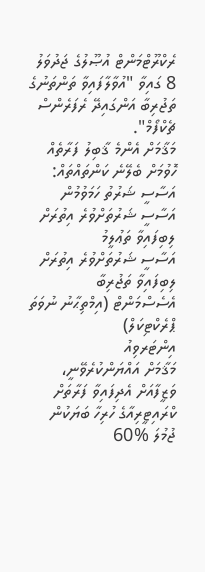ރެކްރޫޓްމަންޓް އުޞޫލުގެ ޖަދުވަލު 8 ގައިވާ "އުވާލާފައިވާ ތަންތަނުގެ ތަޖުރިބާ އަންގައިދޭ ރެފަރެންސް ޗެކްފޯމް".
މަޤާމަށް އެންމެ ޤާބިލު ފަރާތެއް ހޮވުމަށް ބެލޭނެ ކަންތައްތައް:
އަސާސީ ޝަރުތު ހަމަވުމުން
އަސާސީ ޝަރުތަށްވުރެ އިތުރަށް ލިބިފައިވާ ތަޢުލީމު
އަސާސީ ޝަރުތަށްވުރެ އިތުރަށް ލިބިފައިވާ ތަޖުރިބާ
އެސެސްމަންޓް (އިމްތިޙާނު ނުވަތަ ޕްރެކްޓިކަލް)
އިންޓަރވިއު
މަޤާމަށް އައްޔަންކުރެވޭނީ، ވަޒީފާއަށް އެދިފައިވާ ފަރާތަށް ކްރައިޓީރިއާގެ ހުރިހާ ބަޔަކުން ޖުމުލަ %60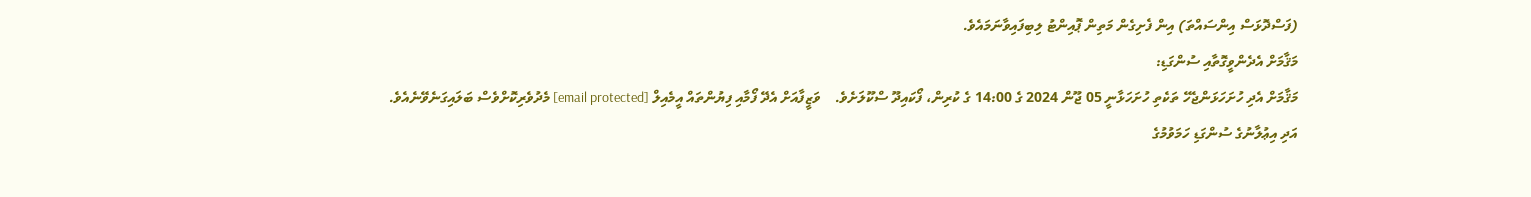(ފަސްދޮޅަސް އިންސައްތަ) އިން ފެށިގެން މަތިން ޕޮއިންޓު ލިބިފައިވާނަމައެވެ.
މަޤާމަށް އެދެންވީގޮތާއި ސުންގަޑި:
މަޤާމަށް އެދި ހުށަހަޅަންޖެހޭ ތަކެތި ހުށަހަޅާނީ 05 ޖޫން 2024 ގެ 14:00 ގެ ކުރިން، ފޯކައިދޫ ސްކޫލަށެވެ.    ވަޒީފާއަށް އެދޭ ފޯމާއި ފިޔުންތައް އީމެއިލް [email protected] މެދުވެރިކޮށްވެސް ބަލައިގަނެވޭނެއެވެ.
އަދި އިޢުލާނުގެ ސުންގަޑި ހަމަވުމުގެ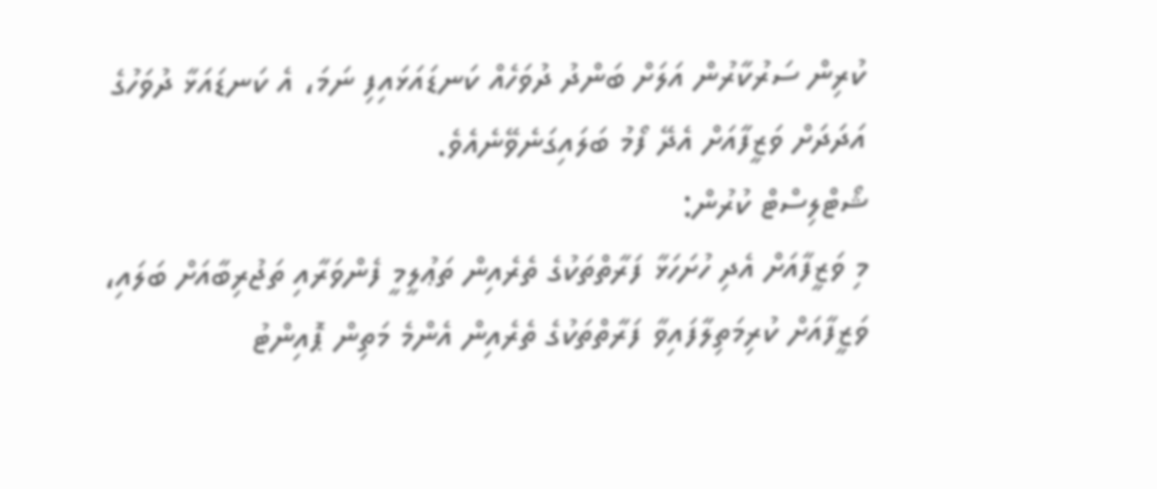ކުރިން ސަރުކާރުން އަލަށް ބަންދު ދުވަހެއް ކަނޑައަޅައިފި ނަމަ، އެ ކަނޑައަޅާ ދުވަހުގެ އަދަދަށް ވަޒީފާއަށް އެދޭ ފޯމު ބަލައިގަނެވޭނެއެވެ.
ޝޯޓްލިސްޓް ކުރުން:
މި ވަޒީފާއަށް އެދި ހުށަހަޅާ ފަރާތްތަކުގެ ތެރެއިން ތަޢުލީމީ ފެންވަރާއި ތަޖުރިބާއަށް ބަލައި، ވަޒީފާއަށް ކުރިމަތިލާފައިވާ ފަރާތްތަކުގެ ތެރެއިން އެންމެ މަތިން ޕޮއިންޓު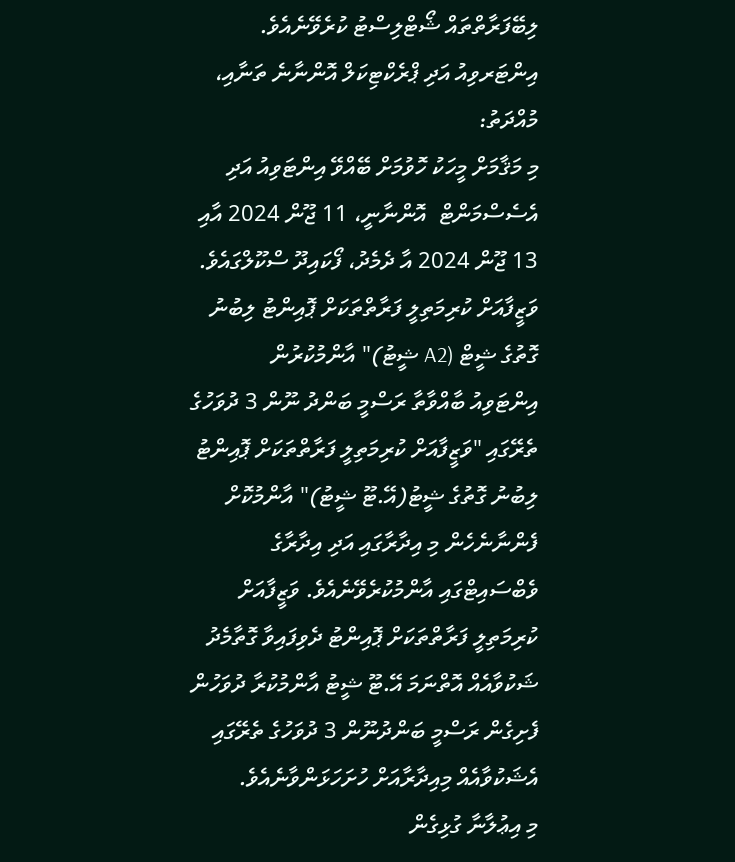ލިބޭފަރާތްތައް ޝޯޓްލިސްޓު ކުރެވޭނެއެވެ.
އިންޓަރވިއު އަދި ޕްރެކްޓިކަލް އޮންނާނެ ތަނާއި، މުއްދަތު:
މި މަޤާމަށް މީހަކު ހޮވުމަށް ބޭއްވޭ އިންޓަވިއު އަދި އެސެސްމަންޓް  އޮންނާނީ، 11 ޖޫން 2024 އާއި 13 ޖޫން 2024 އާ ދެމެދު، ފޯކައިދޫ ސްކޫލްގައެވެ.
ވަޒީފާއަށް ކުރިމަތިލީ ފަރާތްތަކަށް ޕޮއިންޓު ލިބުނު ގޮތުގެ ޝީޓް (A2 ޝީޓު)" އާންމުކުރުން
އިންޓަވިއު ބާއްވާތާ ރަސްމީ ބަންދު ނޫން 3 ދުވަހުގެ ތެރޭގައި "ވަޒީފާއަށް ކުރިމަތިލީ ފަރާތްތަކަށް ޕޮއިންޓު ލިބުނު ގޮތުގެ ޝީޓު(އޭ.ޓޫ ޝީޓު)" އާންމުކޮށް ފެންނާނެހެން މި އިދާރާގައި އަދި އިދާރާގެ ވެބްސައިޓްގައި އާންމުކުރެވޭނެއެވެ. ވަޒީފާއަށް ކުރިމަތިލީ ފަރާތްތަކަށް ޕޮއިންޓު ދެވިފައިވާ ގޮތާމެދު ޝަކުވާއެއް އޮތްނަމަ އޭ.ޓޫ ޝީޓު އާންމުކުރާ ދުވަހުން ފެށިގެން ރަސްމީ ބަންދުނޫން 3 ދުވަހުގެ ތެރޭގައި އެޝަކުވާއެއް މިއިދާރާއަށް ހުށަހަޅަންވާނެއެވެ.
މި އިޢުލާނާ ގުޅިގެން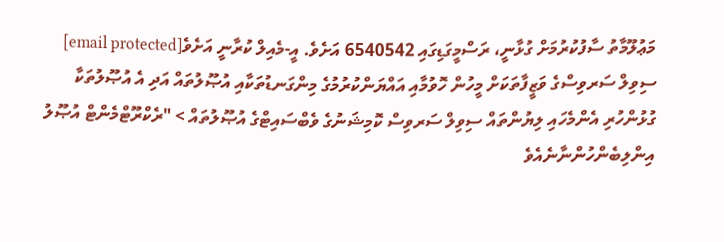މަޢުލޫމާތު ސާފުކުރުމަށް ގުޅާނީ، ރަސްމީގަޑިގައި 6540542 އަށެވެ. އީ-މެއިލް ކުރާނީ އަށެވެ[email protected]
ސިވިލް ސަރވިސްގެ ވަޒީފާތަކަށް މީހުން ހޮވުމާއި އައްޔަންކުރުމުގެ މިންގަނޑުތަކާއި އުޞޫލުތައް އަދި އެ އުޞޫލުތަކާ ގުޅުންހުރި އެންމެހައި ލިޔުންތައް ސިވިލް ސަރވިސް ކޮމިޝަނުގެ ވެބްސައިޓްގެ އުޞޫލުތައް > "ރެކްރޫޓްމެންޓް އުޞޫލު އިންލިބެންހުންނާނެއެވެ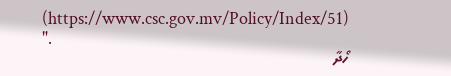(https://www.csc.gov.mv/Policy/Index/51) ".
ހޯދާ